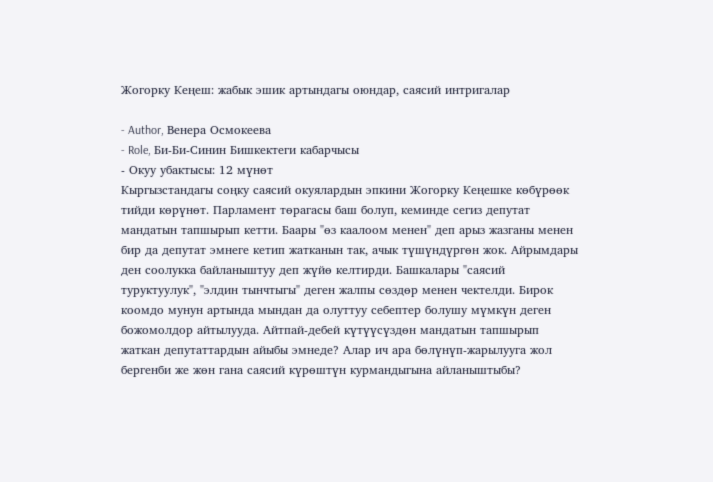Жогорку Кеңеш: жабык эшик артындагы оюндар, саясий интригалар

- Author, Венера Осмокеева
- Role, Би-Би-Синин Бишкектеги кабарчысы
- Окуу убактысы: 12 мүнөт
Кыргызстандагы соңку саясий окуялардын эпкини Жогорку Кеңешке көбүрөөк тийди көрүнөт. Парламент төрагасы баш болуп, кеминде сегиз депутат мандатын тапшырып кетти. Баары "өз каалоом менен" деп арыз жазганы менен бир да депутат эмнеге кетип жатканын так, ачык түшүндүргөн жок. Айрымдары ден соолукка байланыштуу деп жүйө келтирди. Башкалары "саясий туруктуулук", "элдин тынчтыгы" деген жалпы сөздөр менен чектелди. Бирок коомдо мунун артында мындан да олуттуу себептер болушу мүмкүн деген божомолдор айтылууда. Айтпай-дебей күтүүсүздөн мандатын тапшырып жаткан депутаттардын айыбы эмнеде? Алар ич ара бөлүнүп-жарылууга жол бергенби же жөн гана саясий күрөштүн курмандыгына айланыштыбы?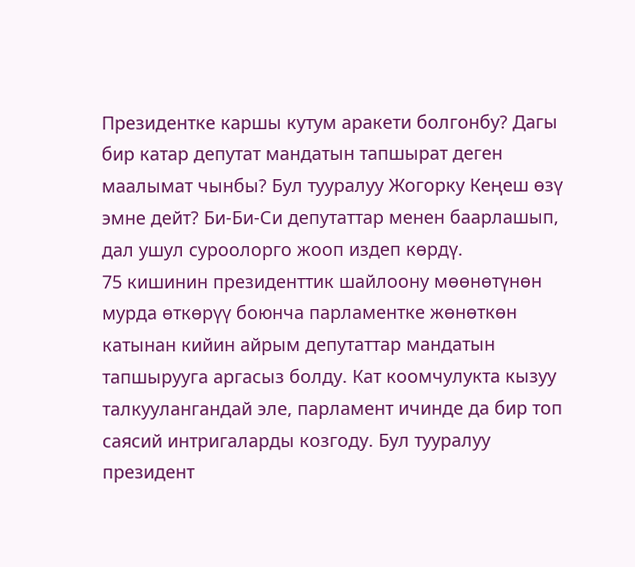Президентке каршы кутум аракети болгонбу? Дагы бир катар депутат мандатын тапшырат деген маалымат чынбы? Бул тууралуу Жогорку Кеңеш өзү эмне дейт? Би-Би-Си депутаттар менен баарлашып, дал ушул суроолорго жооп издеп көрдү.
75 кишинин президенттик шайлоону мөөнөтүнөн мурда өткөрүү боюнча парламентке жөнөткөн катынан кийин айрым депутаттар мандатын тапшырууга аргасыз болду. Кат коомчулукта кызуу талкуулангандай эле, парламент ичинде да бир топ саясий интригаларды козгоду. Бул тууралуу президент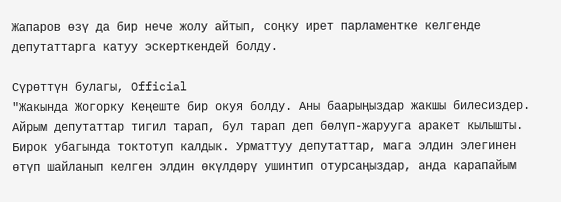Жапаров өзү да бир нече жолу айтып, соңку ирет парламентке келгенде депутаттарга катуу эскерткендей болду.

Сүрөттүн булагы, Official
"Жакында Жогорку Кеңеште бир окуя болду. Аны баарыңыздар жакшы билесиздер. Айрым депутаттар тигил тарап, бул тарап деп бөлүп-жарууга аракет кылышты. Бирок убагында токтотуп калдык. Урматтуу депутаттар, мага элдин элегинен өтүп шайланып келген элдин өкүлдөрү ушинтип отурсаңыздар, анда карапайым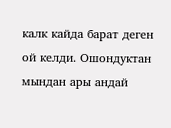калк кайда барат деген ой келди. Ошондуктан мындан ары андай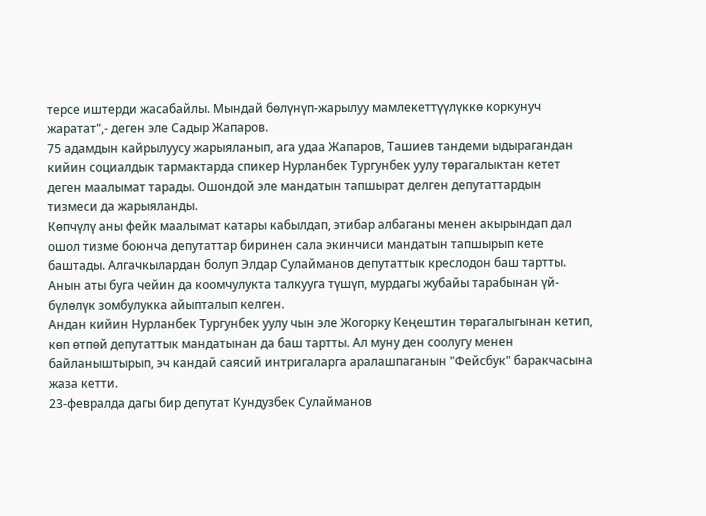терсе иштерди жасабайлы. Мындай бөлүнүп-жарылуу мамлекеттүүлүккө коркунуч жаратат",- деген эле Садыр Жапаров.
75 адамдын кайрылуусу жарыяланып, ага удаа Жапаров, Ташиев тандеми ыдырагандан кийин социалдык тармактарда спикер Нурланбек Тургунбек уулу төрагалыктан кетет деген маалымат тарады. Ошондой эле мандатын тапшырат делген депутаттардын тизмеси да жарыяланды.
Көпчүлү аны фейк маалымат катары кабылдап, этибар албаганы менен акырындап дал ошол тизме боюнча депутаттар биринен сала экинчиси мандатын тапшырып кете баштады. Алгачкылардан болуп Элдар Сулайманов депутаттык креслодон баш тартты. Анын аты буга чейин да коомчулукта талкууга түшүп, мурдагы жубайы тарабынан үй-бүлөлүк зомбулукка айыпталып келген.
Андан кийин Нурланбек Тургунбек уулу чын эле Жогорку Кеңештин төрагалыгынан кетип, көп өтпөй депутаттык мандатынан да баш тартты. Ал муну ден соолугу менен байланыштырып, эч кандай саясий интригаларга аралашпаганын "Фейсбук" баракчасына жаза кетти.
23-февралда дагы бир депутат Кундузбек Сулайманов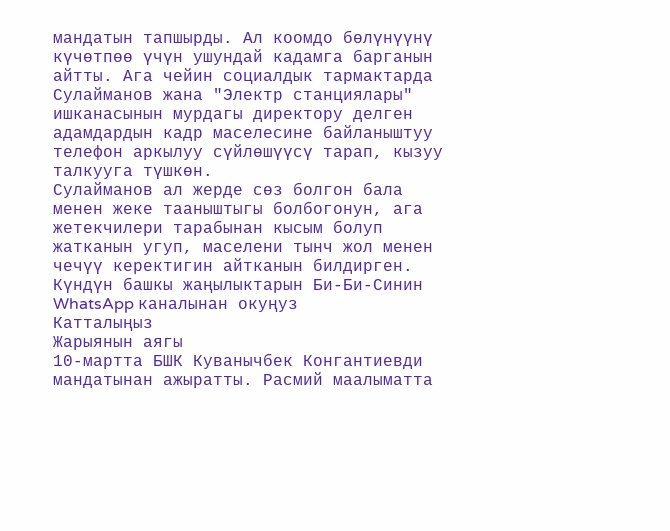мандатын тапшырды. Ал коомдо бөлүнүүнү күчөтпөө үчүн ушундай кадамга барганын айтты. Ага чейин социалдык тармактарда Сулайманов жана "Электр станциялары" ишканасынын мурдагы директору делген адамдардын кадр маселесине байланыштуу телефон аркылуу сүйлөшүүсү тарап, кызуу талкууга түшкөн.
Сулайманов ал жерде сөз болгон бала менен жеке тааныштыгы болбогонун, ага жетекчилери тарабынан кысым болуп жатканын угуп, маселени тынч жол менен чечүү керектигин айтканын билдирген.
Күндүн башкы жаңылыктарын Би-Би-Синин WhatsApp каналынан окуңуз
Катталыңыз
Жарыянын аягы
10-мартта БШК Куванычбек Конгантиевди мандатынан ажыратты. Расмий маалыматта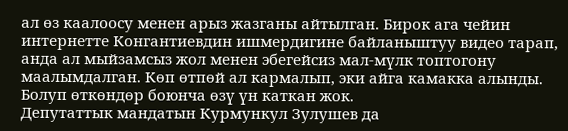ал өз каалоосу менен арыз жазганы айтылган. Бирок ага чейин интернетте Конгантиевдин ишмердигине байланыштуу видео тарап, анда ал мыйзамсыз жол менен эбегейсиз мал-мүлк топтогону маалымдалган. Көп өтпөй ал кармалып, эки айга камакка алынды. Болуп өткөндөр боюнча өзү үн каткан жок.
Депутаттык мандатын Курмункул Зулушев да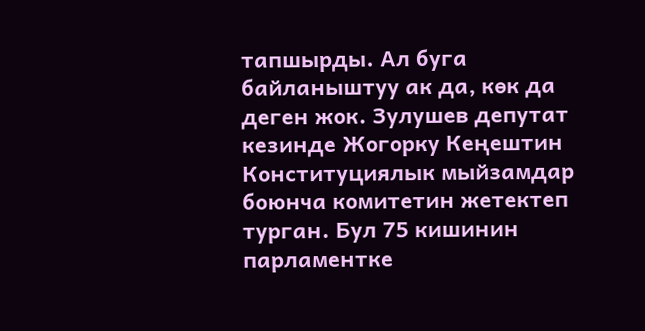тапшырды. Ал буга байланыштуу ак да, көк да деген жок. Зулушев депутат кезинде Жогорку Кеңештин Конституциялык мыйзамдар боюнча комитетин жетектеп турган. Бул 75 кишинин парламентке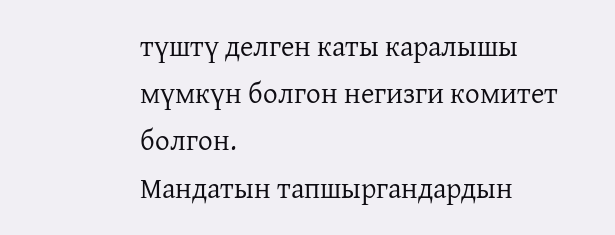түштү делген каты каралышы мүмкүн болгон негизги комитет болгон.
Мандатын тапшыргандардын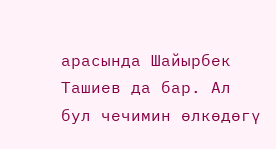арасында Шайырбек Ташиев да бар. Ал бул чечимин өлкөдөгү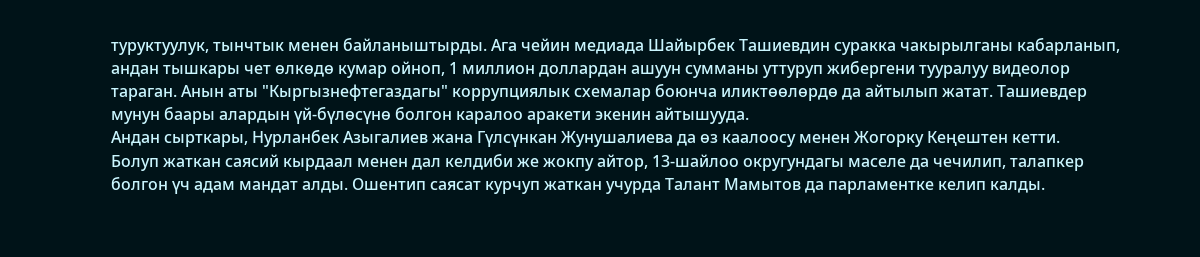туруктуулук, тынчтык менен байланыштырды. Ага чейин медиада Шайырбек Ташиевдин суракка чакырылганы кабарланып, андан тышкары чет өлкөдө кумар ойноп, 1 миллион доллардан ашуун сумманы уттуруп жибергени тууралуу видеолор тараган. Анын аты "Кыргызнефтегаздагы" коррупциялык схемалар боюнча иликтөөлөрдө да айтылып жатат. Ташиевдер мунун баары алардын үй-бүлөсүнө болгон каралоо аракети экенин айтышууда.
Андан сырткары, Нурланбек Азыгалиев жана Гүлсүнкан Жунушалиева да өз каалоосу менен Жогорку Кеңештен кетти.
Болуп жаткан саясий кырдаал менен дал келдиби же жокпу айтор, 13-шайлоо округундагы маселе да чечилип, талапкер болгон үч адам мандат алды. Ошентип саясат курчуп жаткан учурда Талант Мамытов да парламентке келип калды.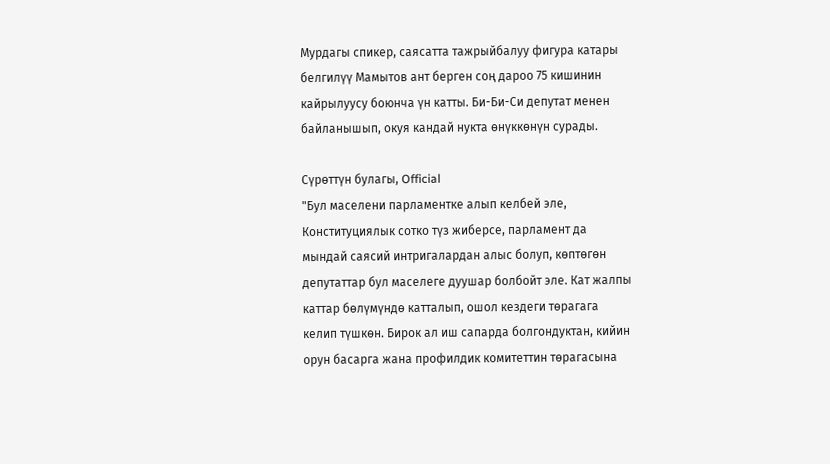Мурдагы спикер, саясатта тажрыйбалуу фигура катары белгилүү Мамытов ант берген соң дароо 75 кишинин кайрылуусу боюнча үн катты. Би-Би-Си депутат менен байланышып, окуя кандай нукта өнүккөнүн сурады.

Сүрөттүн булагы, Official
"Бул маселени парламентке алып келбей эле, Конституциялык сотко түз жиберсе, парламент да мындай саясий интригалардан алыс болуп, көптөгөн депутаттар бул маселеге дуушар болбойт эле. Кат жалпы каттар бөлүмүндө катталып, ошол кездеги төрагага келип түшкөн. Бирок ал иш сапарда болгондуктан, кийин орун басарга жана профилдик комитеттин төрагасына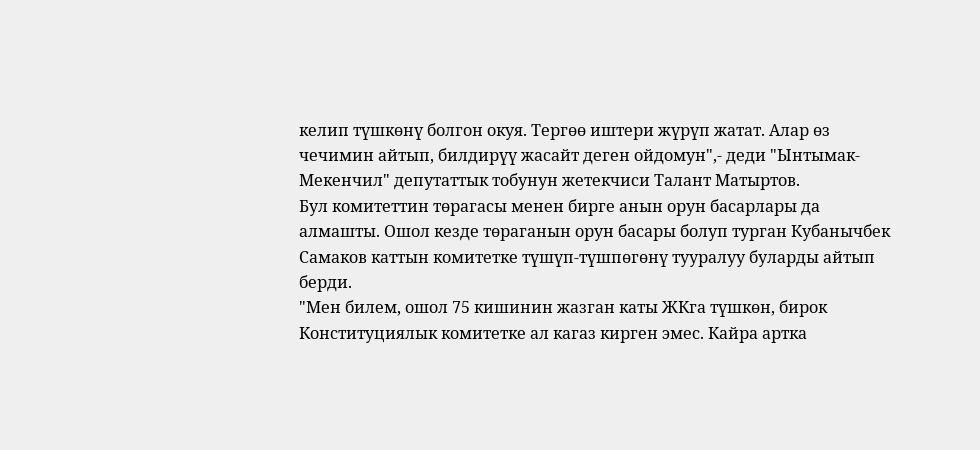келип түшкөнү болгон окуя. Тергөө иштери жүрүп жатат. Алар өз чечимин айтып, билдирүү жасайт деген ойдомун",- деди "Ынтымак-Мекенчил" депутаттык тобунун жетекчиси Талант Матыртов.
Бул комитеттин төрагасы менен бирге анын орун басарлары да алмашты. Ошол кезде төраганын орун басары болуп турган Кубанычбек Самаков каттын комитетке түшүп-түшпөгөнү тууралуу буларды айтып берди.
"Мен билем, ошол 75 кишинин жазган каты ЖКга түшкөн, бирок Конституциялык комитетке ал кагаз кирген эмес. Кайра артка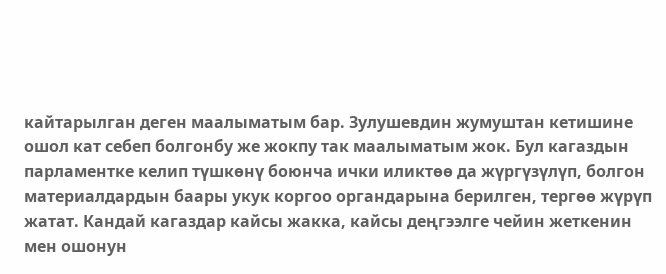кайтарылган деген маалыматым бар. Зулушевдин жумуштан кетишине ошол кат себеп болгонбу же жокпу так маалыматым жок. Бул кагаздын парламентке келип түшкөнү боюнча ички иликтөө да жүргүзүлүп, болгон материалдардын баары укук коргоо органдарына берилген, тергөө жүрүп жатат. Кандай кагаздар кайсы жакка, кайсы деңгээлге чейин жеткенин мен ошонун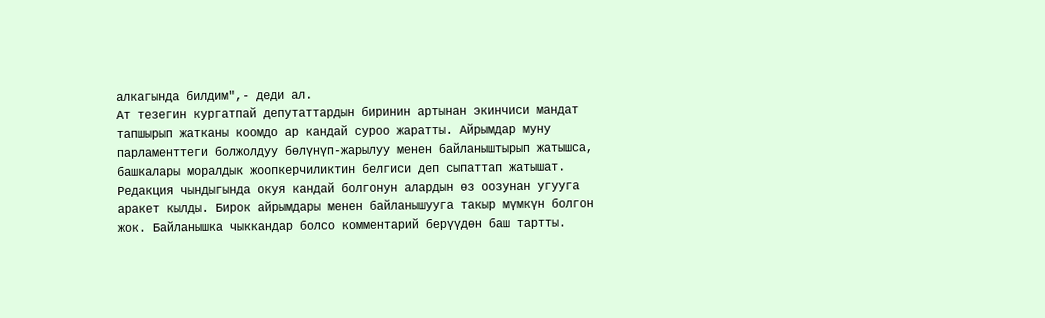алкагында билдим",- деди ал.
Ат тезегин кургатпай депутаттардын биринин артынан экинчиси мандат тапшырып жатканы коомдо ар кандай суроо жаратты. Айрымдар муну парламенттеги болжолдуу бөлүнүп-жарылуу менен байланыштырып жатышса, башкалары моралдык жоопкерчиликтин белгиси деп сыпаттап жатышат. Редакция чындыгында окуя кандай болгонун алардын өз оозунан угууга аракет кылды. Бирок айрымдары менен байланышууга такыр мүмкүн болгон жок. Байланышка чыккандар болсо комментарий берүүдөн баш тартты.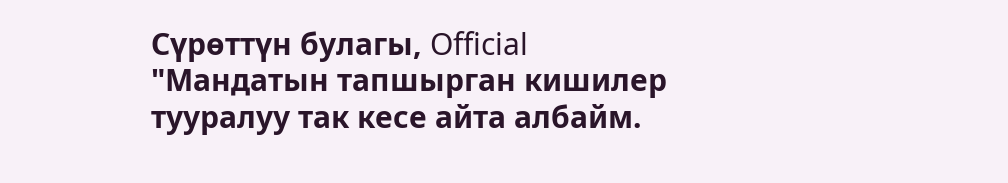Сүрөттүн булагы, Official
"Мандатын тапшырган кишилер тууралуу так кесе айта албайм.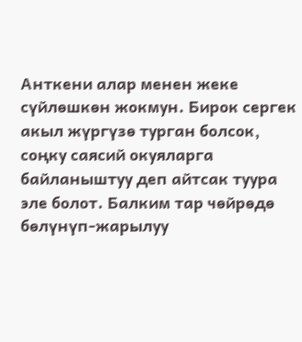Анткени алар менен жеке сүйлөшкөн жокмун. Бирок сергек акыл жүргүзө турган болсок, соңку саясий окуяларга байланыштуу деп айтсак туура эле болот. Балким тар чөйрөдө бөлүнүп-жарылуу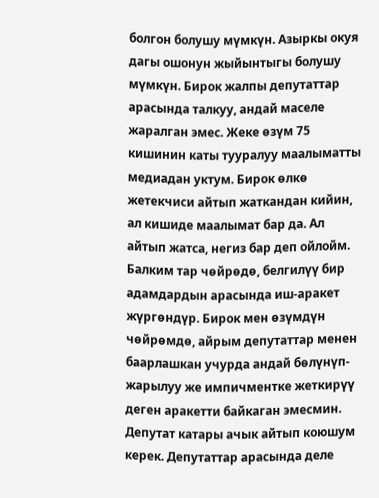болгон болушу мүмкүн. Азыркы окуя дагы ошонун жыйынтыгы болушу мүмкүн. Бирок жалпы депутаттар арасында талкуу, андай маселе жаралган эмес. Жеке өзүм 75 кишинин каты тууралуу маалыматты медиадан уктум. Бирок өлкө жетекчиси айтып жаткандан кийин, ал кишиде маалымат бар да. Ал айтып жатса, негиз бар деп ойлойм. Балким тар чөйрөдө, белгилүү бир адамдардын арасында иш-аракет жүргөндүр. Бирок мен өзүмдүн чөйрөмдө, айрым депутаттар менен баарлашкан учурда андай бөлүнүп-жарылуу же импичментке жеткирүү деген аракетти байкаган эмесмин. Депутат катары ачык айтып коюшум керек. Депутаттар арасында деле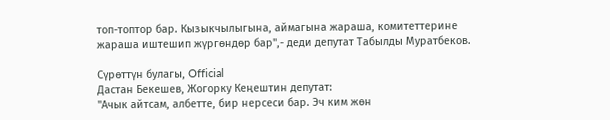топ-топтор бар. Кызыкчылыгына, аймагына жараша, комитеттерине жараша иштешип жүргөндөр бар",- деди депутат Табылды Муратбеков.

Сүрөттүн булагы, Official
Дастан Бекешев, Жогорку Кеңештин депутат:
"Ачык айтсам, албетте, бир нерсеси бар. Эч ким жөн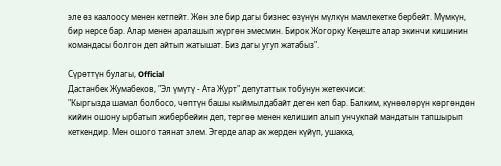эле өз каалоосу менен кетпейт. Жөн эле бир дагы бизнес өзүнүн мүлкүн мамлекетке бербейт. Мүмкүн, бир нерсе бар. Алар менен аралашып жүргөн эмесмин. Бирок Жогорку Кеңеште алар экинчи кишинин командасы болгон деп айтып жатышат. Биз дагы угуп жатабыз".

Сүрөттүн булагы, Official
Дастанбек Жумабеков, "Эл үмүтү - Ата Журт" депутаттык тобунун жетекчиси:
"Кыргызда шамал болбосо, чөптүн башы кыймылдабайт деген кеп бар. Балким, күнөөлөрүн көргөндөн кийин ошону ырбатып жибербейин деп, тергөө менен келишип алып унчукпай мандатын тапшырып кеткендир. Мен ошого таянат элем. Эгерде алар ак жерден күйүп, ушакка,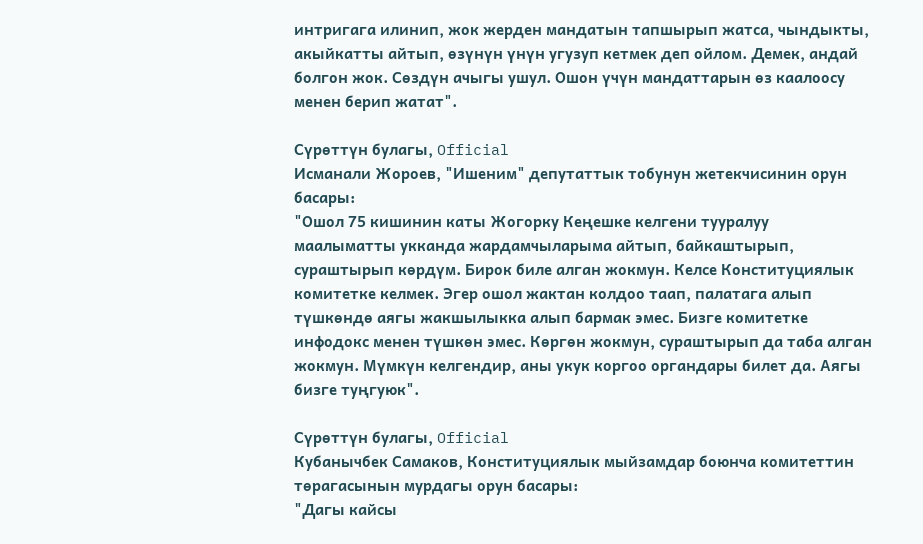интригага илинип, жок жерден мандатын тапшырып жатса, чындыкты, акыйкатты айтып, өзүнүн үнүн угузуп кетмек деп ойлом. Демек, андай болгон жок. Сөздүн ачыгы ушул. Ошон үчүн мандаттарын өз каалоосу менен берип жатат".

Сүрөттүн булагы, Official
Исманали Жороев, "Ишеним" депутаттык тобунун жетекчисинин орун басары:
"Ошол 75 кишинин каты Жогорку Кеңешке келгени тууралуу маалыматты укканда жардамчыларыма айтып, байкаштырып, сураштырып көрдүм. Бирок биле алган жокмун. Келсе Конституциялык комитетке келмек. Эгер ошол жактан колдоо таап, палатага алып түшкөндө аягы жакшылыкка алып бармак эмес. Бизге комитетке инфодокс менен түшкөн эмес. Көргөн жокмун, сураштырып да таба алган жокмун. Мүмкүн келгендир, аны укук коргоо органдары билет да. Аягы бизге туңгуюк".

Сүрөттүн булагы, Official
Кубанычбек Самаков, Конституциялык мыйзамдар боюнча комитеттин төрагасынын мурдагы орун басары:
"Дагы кайсы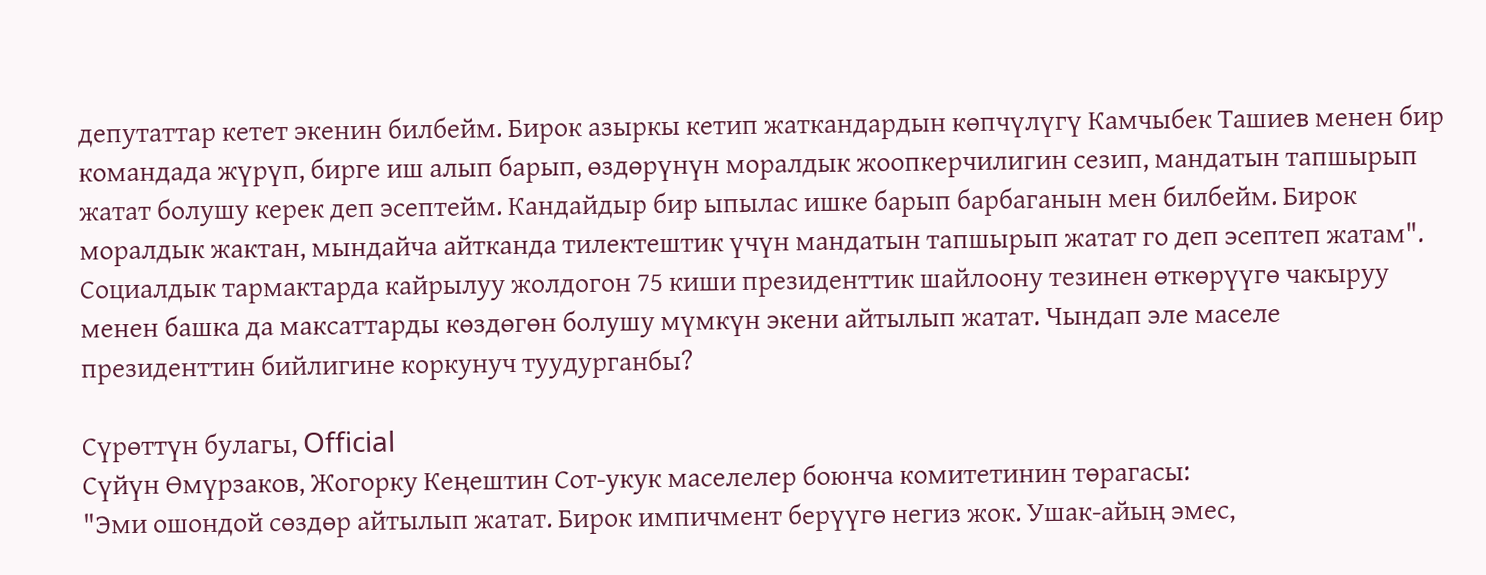депутаттар кетет экенин билбейм. Бирок азыркы кетип жаткандардын көпчүлүгү Камчыбек Ташиев менен бир командада жүрүп, бирге иш алып барып, өздөрүнүн моралдык жоопкерчилигин сезип, мандатын тапшырып жатат болушу керек деп эсептейм. Кандайдыр бир ыпылас ишке барып барбаганын мен билбейм. Бирок моралдык жактан, мындайча айтканда тилектештик үчүн мандатын тапшырып жатат го деп эсептеп жатам".
Социалдык тармактарда кайрылуу жолдогон 75 киши президенттик шайлоону тезинен өткөрүүгө чакыруу менен башка да максаттарды көздөгөн болушу мүмкүн экени айтылып жатат. Чындап эле маселе президенттин бийлигине коркунуч туудурганбы?

Сүрөттүн булагы, Official
Сүйүн Өмүрзаков, Жогорку Кеңештин Сот-укук маселелер боюнча комитетинин төрагасы:
"Эми ошондой сөздөр айтылып жатат. Бирок импичмент берүүгө негиз жок. Ушак-айың эмес,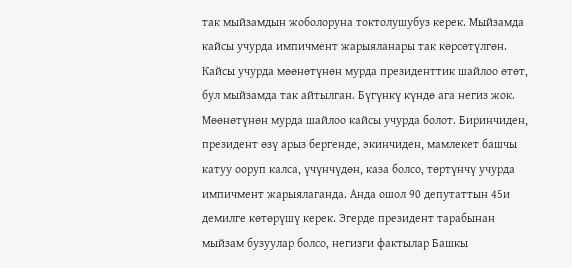так мыйзамдын жоболоруна токтолушубуз керек. Мыйзамда кайсы учурда импичмент жарыяланары так көрсөтүлгөн. Кайсы учурда мөөнөтүнөн мурда президенттик шайлоо өтөт, бул мыйзамда так айтылган. Бүгүнкү күндө ага негиз жок. Мөөнөтүнөн мурда шайлоо кайсы учурда болот. Биринчиден, президент өзү арыз бергенде, экинчиден, мамлекет башчы катуу ооруп калса, үчүнчүдөн, каза болсо, төртүнчү учурда импичмент жарыялаганда. Анда ошол 90 депутаттын 45и демилге көтөрүшү керек. Эгерде президент тарабынан мыйзам бузуулар болсо, негизги фактылар Башкы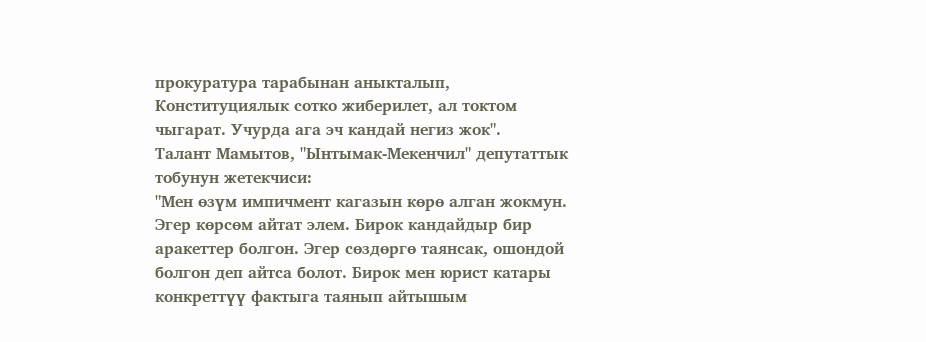прокуратура тарабынан аныкталып, Конституциялык сотко жиберилет, ал токтом чыгарат. Учурда ага эч кандай негиз жок".
Талант Мамытов, "Ынтымак-Мекенчил" депутаттык тобунун жетекчиси:
"Мен өзүм импичмент кагазын көрө алган жокмун. Эгер көрсөм айтат элем. Бирок кандайдыр бир аракеттер болгон. Эгер сөздөргө таянсак, ошондой болгон деп айтса болот. Бирок мен юрист катары конкреттүү фактыга таянып айтышым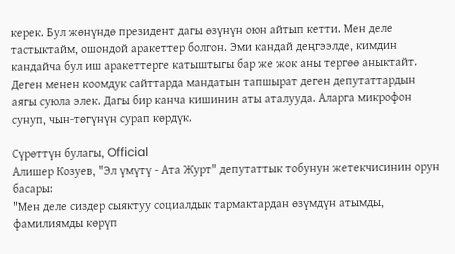керек. Бул жөнүндө президент дагы өзүнүн оюн айтып кетти. Мен деле тастыктайм, ошондой аракеттер болгон. Эми кандай деңгээлде, кимдин кандайча бул иш аракеттерге катыштыгы бар же жок аны тергөө аныктайт.
Деген менен коомдук сайттарда мандатын тапшырат деген депутаттардын аягы суюла элек. Дагы бир канча кишинин аты аталууда. Аларга микрофон сунуп, чын-төгүнүн сурап көрдүк.

Сүрөттүн булагы, Official
Алишер Козуев, "Эл үмүтү - Ата Журт" депутаттык тобунун жетекчисинин орун басары:
"Мен деле сиздер сыяктуу социалдык тармактардан өзүмдүн атымды, фамилиямды көрүп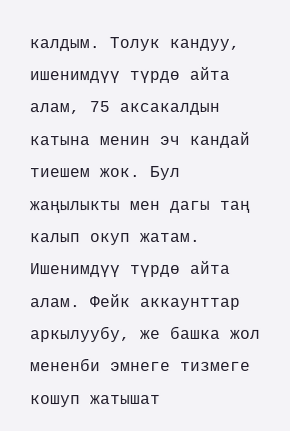калдым. Толук кандуу, ишенимдүү түрдө айта алам, 75 аксакалдын катына менин эч кандай тиешем жок. Бул жаңылыкты мен дагы таң калып окуп жатам. Ишенимдүү түрдө айта алам. Фейк аккаунттар аркылуубу, же башка жол мененби эмнеге тизмеге кошуп жатышат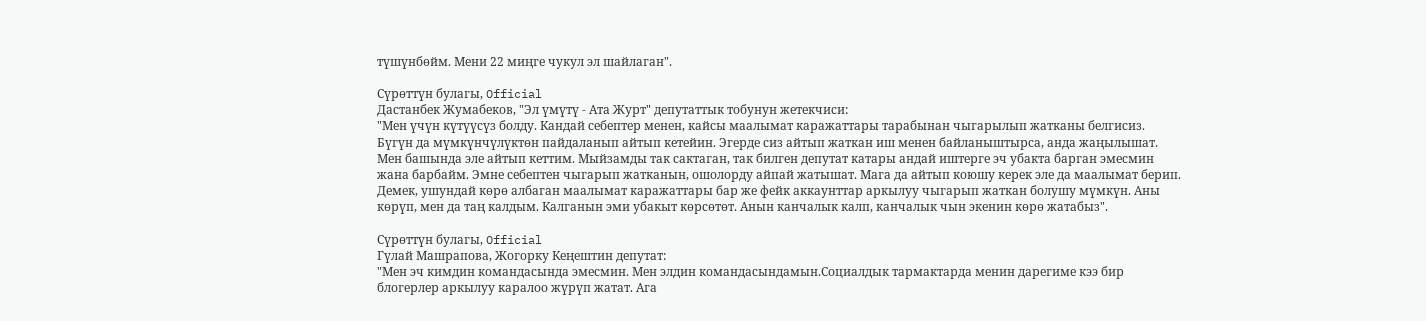түшүнбөйм. Мени 22 миңге чукул эл шайлаган".

Сүрөттүн булагы, Official
Дастанбек Жумабеков, "Эл үмүтү - Ата Журт" депутаттык тобунун жетекчиси:
"Мен үчүн күтүүсүз болду. Кандай себептер менен, кайсы маалымат каражаттары тарабынан чыгарылып жатканы белгисиз. Бүгүн да мүмкүнчүлүктөн пайдаланып айтып кетейин. Эгерде сиз айтып жаткан иш менен байланыштырса, анда жаңылышат. Мен башында эле айтып кеттим. Мыйзамды так сактаган, так билген депутат катары андай иштерге эч убакта барган эмесмин жана барбайм. Эмне себептен чыгарып жатканын, ошолорду айпай жатышат. Мага да айтып коюшу керек эле да маалымат берип. Демек, ушундай көрө албаган маалымат каражаттары бар же фейк аккаунттар аркылуу чыгарып жаткан болушу мүмкүн. Аны көрүп, мен да таң калдым. Калганын эми убакыт көрсөтөт. Анын канчалык калп, канчалык чын экенин көрө жатабыз".

Сүрөттүн булагы, Official
Гүлай Машрапова, Жогорку Кеңештин депутат:
"Мен эч кимдин командасында эмесмин. Мен элдин командасындамын.Социалдык тармактарда менин дарегиме кээ бир блогерлер аркылуу каралоо жүрүп жатат. Ага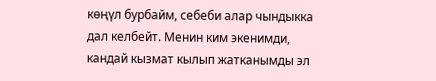көңүл бурбайм, себеби алар чындыкка дал келбейт. Менин ким экенимди, кандай кызмат кылып жатканымды эл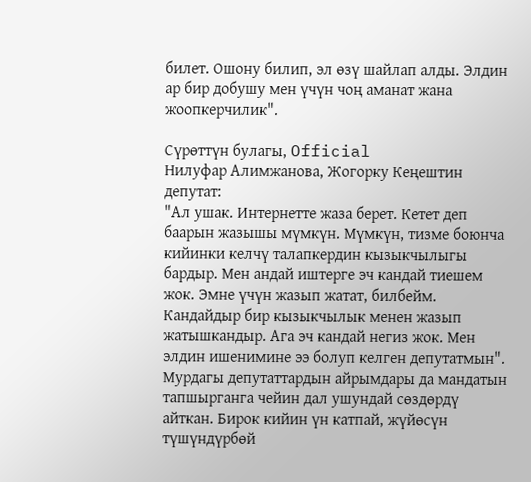билет. Ошону билип, эл өзү шайлап алды. Элдин ар бир добушу мен үчүн чоң аманат жана жоопкерчилик".

Сүрөттүн булагы, Official
Нилуфар Алимжанова, Жогорку Кеңештин депутат:
"Ал ушак. Интернетте жаза берет. Кетет деп баарын жазышы мүмкүн. Мүмкүн, тизме боюнча кийинки келчү талапкердин кызыкчылыгы бардыр. Мен андай иштерге эч кандай тиешем жок. Эмне үчүн жазып жатат, билбейм. Кандайдыр бир кызыкчылык менен жазып жатышкандыр. Ага эч кандай негиз жок. Мен элдин ишенимине ээ болуп келген депутатмын".
Мурдагы депутаттардын айрымдары да мандатын тапшырганга чейин дал ушундай сөздөрдү айткан. Бирок кийин үн катпай, жүйөсүн түшүндүрбөй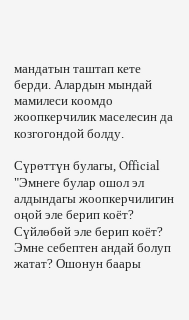мандатын таштап кете берди. Алардын мындай мамилеси коомдо жоопкерчилик маселесин да козгогондой болду.

Сүрөттүн булагы, Official
"Эмнеге булар ошол эл алдындагы жоопкерчилигин оңой эле берип коёт? Сүйлөбөй эле берип коёт? Эмне себептен андай болуп жатат? Ошонун баары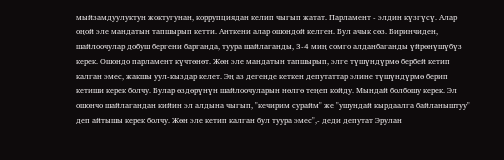мыйзамдуулуктун жоктугунан, коррупциядан келип чыгып жатат. Парламент - элдин күзгүсү. Алар оңой эле мандатын тапшырып кетти. Анткени алар ошондой келген. Бул ачык сөз. Биринчиден, шайлоочулар добуш бергени барганда, туура шайлаганды, 3-4 миң сомго алданбаганды үйрөнүшүбүз керек. Ошондо парламент күчтөнөт. Жөн эле мандатын тапшырып, элге түшүндүрмө бербей кетип калган эмес, жакшы уул-кыздар келет. Эң аз дегенде кеткен депутаттар элине түшүндүрмө берип кетиши керек болчу. Булар өздөрүнүн шайлоочуларын нөлгө теңеп койду. Мындай болбошу керек. Эл ошончо шайлагандан кийин эл алдына чыгып, "кечирим сурайм" же "ушундай кырдаалга байланыштуу" деп айтышы керек болчу. Жөн эле кетип калган бул туура эмес",- деди депутат Эрулан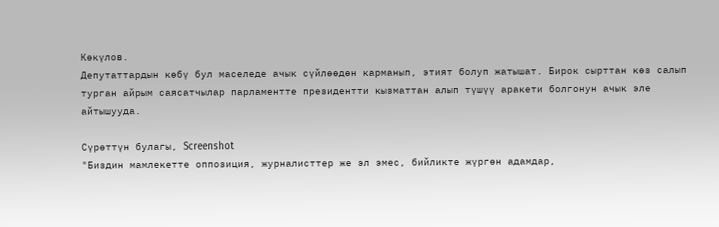Көкүлов.
Депутаттардын көбү бул маселеде ачык сүйлөөдөн карманып, этият болуп жатышат. Бирок сырттан көз салып турган айрым саясатчылар парламентте президентти кызматтан алып түшүү аракети болгонун ачык эле айтышууда.

Сүрөттүн булагы, Screenshot
"Биздин мамлекетте оппозиция, журналисттер же эл эмес, бийликте жүргөн адамдар,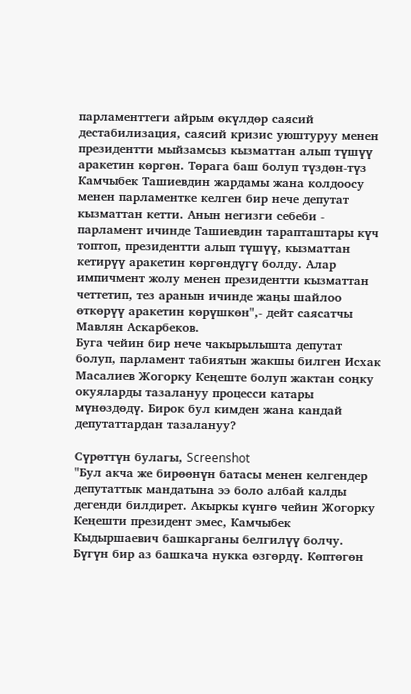парламенттеги айрым өкүлдөр саясий дестабилизация, саясий кризис уюштуруу менен президентти мыйзамсыз кызматтан алып түшүү аракетин көргөн. Төрага баш болуп түздөн-түз Камчыбек Ташиевдин жардамы жана колдоосу менен парламентке келген бир нече депутат кызматтан кетти. Анын негизги себеби - парламент ичинде Ташиевдин тарапташтары күч топтоп, президентти алып түшүү, кызматтан кетирүү аракетин көргөндүгү болду. Алар импичмент жолу менен президентти кызматтан четтетип, тез аранын ичинде жаңы шайлоо өткөрүү аракетин көрүшкөн",- дейт саясатчы Мавлян Аскарбеков.
Буга чейин бир нече чакырылышта депутат болуп, парламент табиятын жакшы билген Исхак Масалиев Жогорку Кеңеште болуп жактан соңку окуяларды тазалануу процесси катары мүнөздөдү. Бирок бул кимден жана кандай депутаттардан тазалануу?

Сүрөттүн булагы, Screenshot
"Бул акча же бирөөнүн батасы менен келгендер депутаттык мандатына ээ боло албай калды дегенди билдирет. Акыркы күнгө чейин Жогорку Кеңешти президент эмес, Камчыбек Кыдыршаевич башкарганы белгилүү болчу. Бүгүн бир аз башкача нукка өзгөрдү. Көптөгөн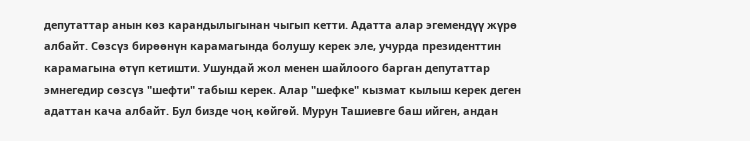депутаттар анын көз карандылыгынан чыгып кетти. Адатта алар эгемендүү жүрө албайт. Сөзсүз бирөөнүн карамагында болушу керек эле, учурда президенттин карамагына өтүп кетишти. Ушундай жол менен шайлоого барган депутаттар эмнегедир сөзсүз "шефти" табыш керек. Алар "шефке" кызмат кылыш керек деген адаттан кача албайт. Бул бизде чоң көйгөй. Мурун Ташиевге баш ийген, андан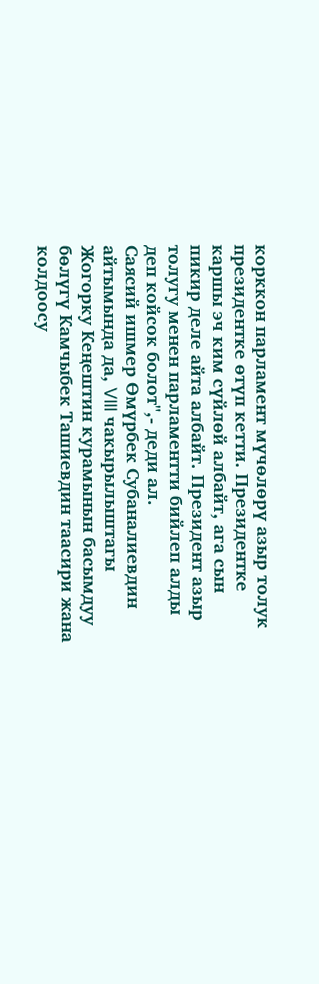корккон парламент мүчөлөрү азыр толук президентке өтүп кетти. Президентке каршы эч ким сүйлөй албайт, ага сын пикир деле айта албайт. Президент азыр толугу менен парламентти бийлеп алды деп койсок болот",- деди ал.
Саясий ишмер Өмүрбек Субаналиевдин айтымында да, VIII чакырылыштагы Жогорку Кеңештин курамынын басымдуу бөлүгү Камчыбек Ташиевдин таасири жана колдоосу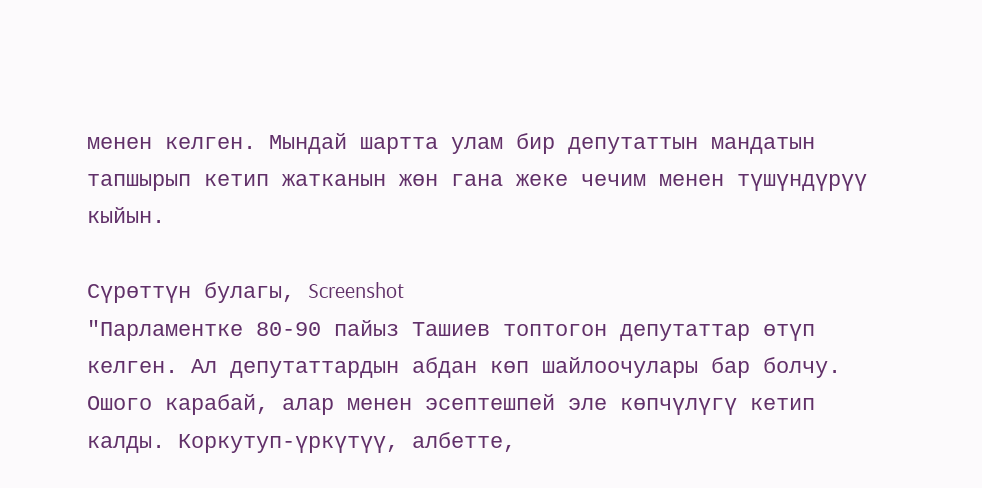менен келген. Мындай шартта улам бир депутаттын мандатын тапшырып кетип жатканын жөн гана жеке чечим менен түшүндүрүү кыйын.

Сүрөттүн булагы, Screenshot
"Парламентке 80-90 пайыз Ташиев топтогон депутаттар өтүп келген. Ал депутаттардын абдан көп шайлоочулары бар болчу. Ошого карабай, алар менен эсептешпей эле көпчүлүгү кетип калды. Коркутуп-үркүтүү, албетте,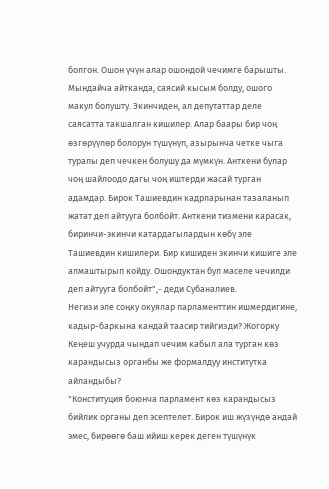болгон. Ошон үчүн алар ошондой чечимге барышты. Мындайча айтканда, саясий кысым болду, ошого макул болушту. Экинчиден, ал депутаттар деле саясатта такшалган кишилер. Алар баары бир чоң өзгөрүүлөр болорун түшүнүп, азырынча четке чыга туралы деп чечкен болушу да мүмкүн. Анткени булар чоң шайлоодо дагы чоң иштерди жасай турган адамдар. Бирок Ташиевдин кадрларынан тазаланып жатат деп айтууга болбойт. Анткени тизмени карасак, биринчи-экинчи катардагылардын көбү эле Ташиевдин кишилери. Бир кишиден экинчи кишиге эле алмаштырып койду. Ошондуктан бул маселе чечилди деп айтууга болбойт",- деди Субаналиев.
Негизи эле соңку окуялар парламенттин ишмердигине, кадыр-баркына кандай таасир тийгизди? Жогорку Кеңеш учурда чындап чечим кабыл ала турган көз карандысыз органбы же формалдуу институтка айландыбы?
"Конституция боюнча парламент көз карандысыз бийлик органы деп эсептелет. Бирок иш жүзүндө андай эмес, бирөөгө баш ийиш керек деген түшүнүк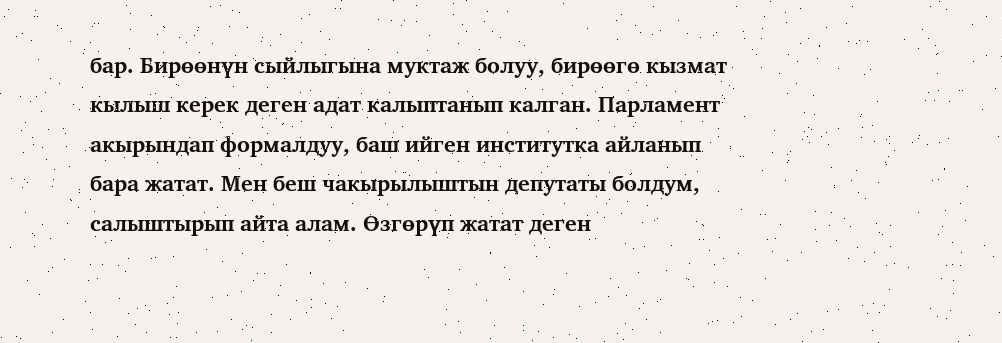бар. Бирөөнүн сыйлыгына муктаж болуу, бирөөгө кызмат кылыш керек деген адат калыптанып калган. Парламент акырындап формалдуу, баш ийген институтка айланып бара жатат. Мен беш чакырылыштын депутаты болдум, салыштырып айта алам. Өзгөрүп жатат деген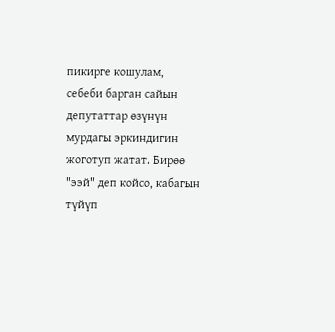пикирге кошулам, себеби барган сайын депутаттар өзүнүн мурдагы эркиндигин жоготуп жатат. Бирөө "ээй" деп койсо, кабагын түйүп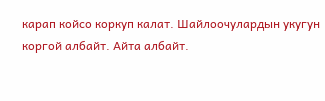карап койсо коркуп калат. Шайлоочулардын укугун коргой албайт. Айта албайт.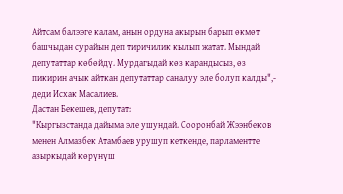Айтсам балээге калам, анын ордуна акырын барып өкмөт башчыдан сурайын деп тиричилик кылып жатат. Мындай депутаттар көбөйдү. Мурдагыдай көз карандысыз, өз пикирин ачык айткан депутаттар саналуу эле болуп калды",- деди Исхак Масалиев.
Дастан Бекешев, депутат:
"Кыргызстанда дайыма эле ушундай. Сооронбай Жээнбеков менен Алмазбек Атамбаев урушуп кеткенде, парламентте азыркыдай көрүнүш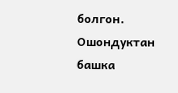болгон. Ошондуктан башка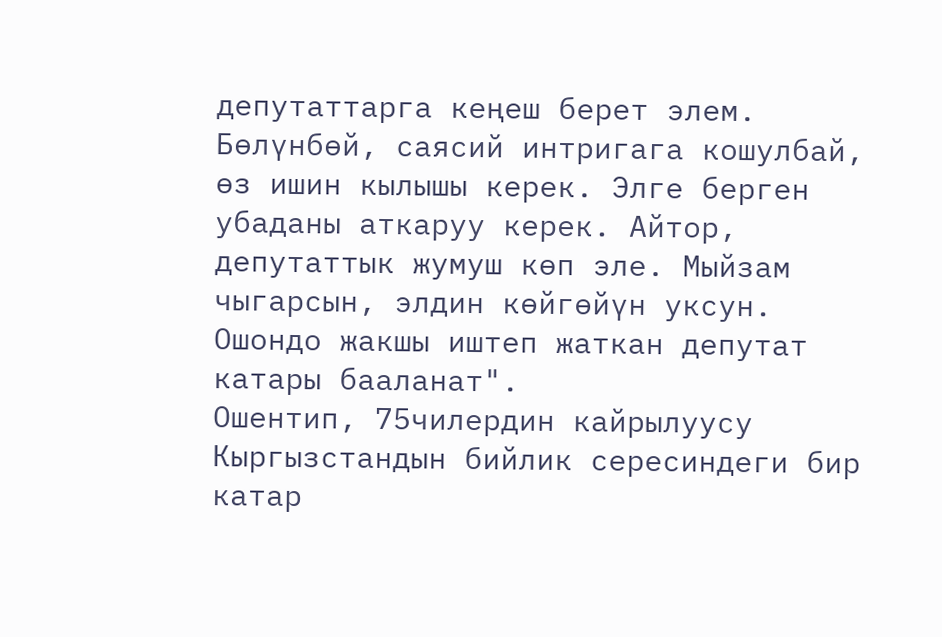депутаттарга кеңеш берет элем. Бөлүнбөй, саясий интригага кошулбай, өз ишин кылышы керек. Элге берген убаданы аткаруу керек. Айтор, депутаттык жумуш көп эле. Мыйзам чыгарсын, элдин көйгөйүн уксун. Ошондо жакшы иштеп жаткан депутат катары бааланат".
Ошентип, 75чилердин кайрылуусу Кыргызстандын бийлик сересиндеги бир катар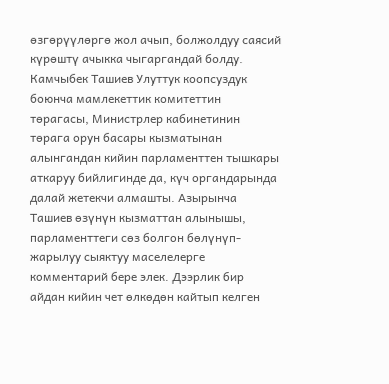өзгөрүүлөргө жол ачып, болжолдуу саясий күрөштү ачыкка чыгаргандай болду. Камчыбек Ташиев Улуттук коопсуздук боюнча мамлекеттик комитеттин төрагасы, Министрлер кабинетинин төрага орун басары кызматынан алынгандан кийин парламенттен тышкары аткаруу бийлигинде да, күч органдарында далай жетекчи алмашты. Азырынча Ташиев өзүнүн кызматтан алынышы, парламенттеги сөз болгон бөлүнүп-жарылуу сыяктуу маселелерге комментарий бере элек. Дээрлик бир айдан кийин чет өлкөдөн кайтып келген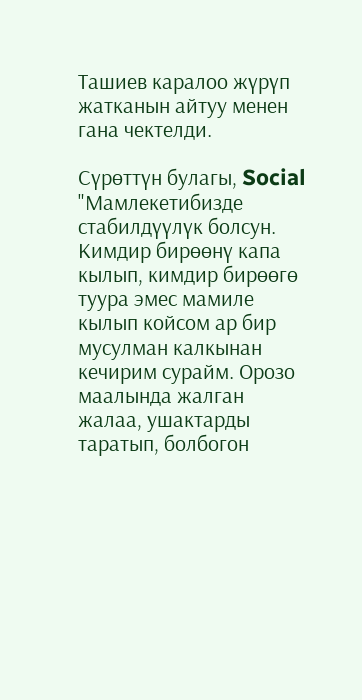Ташиев каралоо жүрүп жатканын айтуу менен гана чектелди.

Сүрөттүн булагы, Social
"Мамлекетибизде стабилдүүлүк болсун. Кимдир бирөөнү капа кылып, кимдир бирөөгө туура эмес мамиле кылып койсом ар бир мусулман калкынан кечирим сурайм. Орозо маалында жалган жалаа, ушактарды таратып, болбогон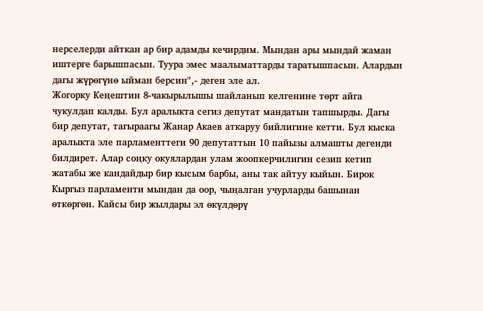нерселерди айткан ар бир адамды кечирдим. Мындан ары мындай жаман иштерге барышпасын. Туура эмес маалыматтарды таратышпасын. Алардын дагы жүрөгүнө ыйман берсин",- деген эле ал.
Жогорку Кеңештин 8-чакырылышы шайланып келгенине төрт айга чукулдап калды. Бул аралыкта сегиз депутат мандатын тапшырды. Дагы бир депутат, тагыраагы Жанар Акаев аткаруу бийлигине кетти. Бул кыска аралыкта эле парламенттеги 90 депутаттын 10 пайызы алмашты дегенди билдирет. Алар соңку окуялардан улам жоопкерчилигин сезип кетип жатабы же кандайдыр бир кысым барбы, аны так айтуу кыйын. Бирок Кыргыз парламенти мындан да оор, чыңалган учурларды башынан өткөргөн. Кайсы бир жылдары эл өкүлдөрү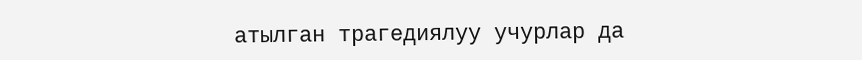атылган трагедиялуу учурлар да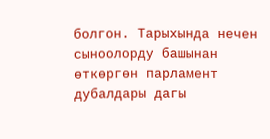болгон. Тарыхында нечен сыноолорду башынан өткөргөн парламент дубалдары дагы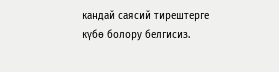кандай саясий тирештерге күбө болору белгисиз.